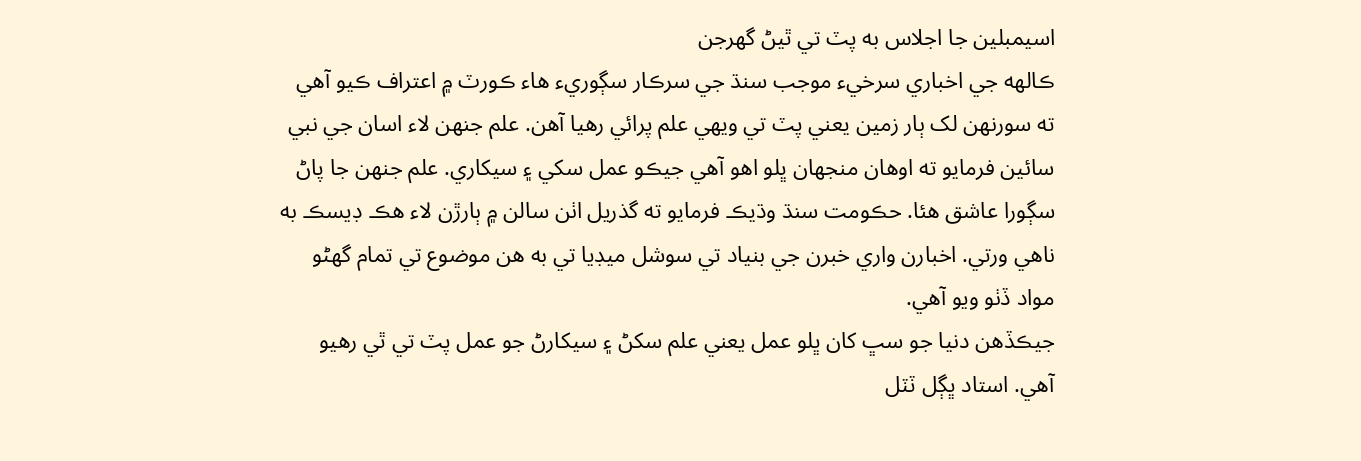اسيمبلين جا اجلاس به پٽ تي ٿيڻ گهرجن
ڪالهه جي اخباري سرخيء موجب سنڌ جي سرڪار سڳوريء هاء ڪورٽ ۾ اعتراف ڪيو آهي ته سورنهن لک ٻار زمين يعني پٽ تي ويهي علم پرائي رهيا آهن. علم جنهن لاء اسان جي نبي سائين فرمايو ته اوهان منجهان ڀلو اهو آهي جيڪو عمل سکي ۽ سيکاري. علم جنهن جا پاڻ سڳورا عاشق هئا. حڪومت سنڌ وڌيڪ فرمايو ته گذريل اٺن سالن ۾ ٻارڙن لاء هڪ ڊيسڪ به ناهي ورتي. اخبارن واري خبرن جي بنياد تي سوشل ميڊيا تي به هن موضوع تي تمام گهڻو مواد ڏٺو ويو آهي.
جيڪڏهن دنيا جو سڀ کان ڀلو عمل يعني علم سکڻ ۽ سيکارڻ جو عمل پٽ تي ٿي رهيو آهي. استاد ڀڳل ٽٽل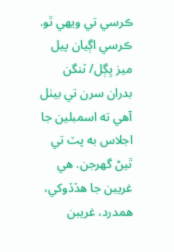ڪرسي تي ويهي ٿو. ڪرسي اڳيان پيل ميز ڀڳل/ ٽنگن بدران سرن تي بيٺل آهي ته اسمبلين جا اجلاس به پٽ تي ٿيڻ گهرجن. هي غريبن جا هڏڏوکي، همدرد، غريبن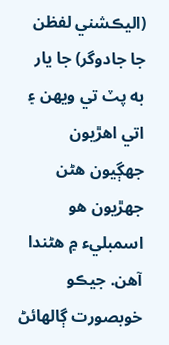(اليڪشني لفظن جا جادوگر) جا يار به پٽ تي ويهن ۽ اتي اهڙيون جهڳيون هڻن جهڙيون هو اسمبليء ۾ هڻندا آهن. جيڪو خوبصورت ڳالهائڻ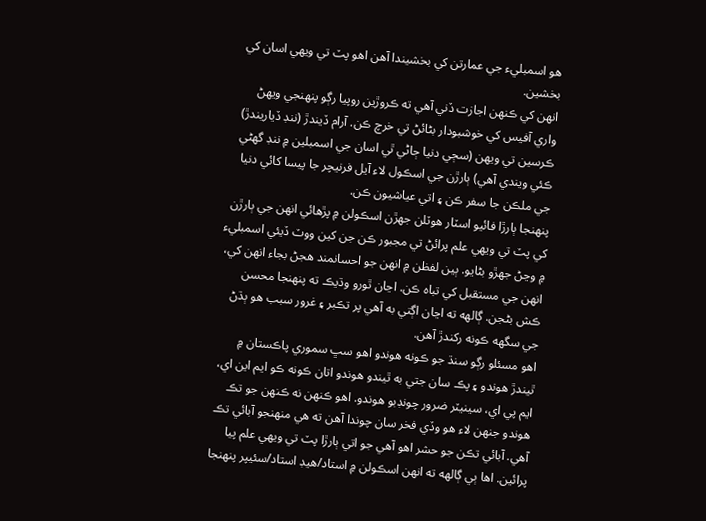هو اسمبليء جي عمارتن کي بخشيندا آهن اهو پٽ تي ويهي اسان کي بخشين.
انهن کي ڪنهن اجازت ڏني آهي ته ڪروڙين روپيا رڳو پنهنجي ويهڻ واري آفيس کي خوشبودار بڻائڻ تي خرچ ڪن. آرام ڏيندڙ (ننڊ ڏياريندڙ) ڪرسين تي ويهن (سڄي دنيا ڄاڻي ٿي اسان جي اسمبلين ۾ ننڊ گهڻي ڪئي ويندي آهي) ٻارڙن جي اسڪول لاء آيل فرنيچر جا پيسا کائي دنيا جي ملڪن جا سفر ڪن ۽ اتي عياشيون ڪن.
پنهنجا ٻارڙا فائيو اسٽار هوٽلن جهڙن اسڪولن ۾ پڙهائي انهن جي ٻارڙن کي پٽ تي ويهي علم پرائڻ تي مجبور ڪن جن کين ووٽ ڏيئي اسمبليء ۾ وڃڻ جهڙو بڻايو. ٻين لفظن ۾ انهن جو احسانمند هجڻ بجاء انهن کي، انهن جي مستقبل کي تباه ڪن. اڃان ٿورو وڌيڪ ته پنهنجا محسن ڪش بڻجن. ڳالهه ته اڃان اڳتي به آهي پر تڪبر ۽ غرور سبب هو ٻڌڻ جي سگهه ڪونه رکندڙ آهن.
اهو مسئلو رڳو سنڌ جو ڪونه هوندو اهو سڀ سموري پاڪستان ۾ ٿيندڙ هوندو ۽ پڪ سان جتي به ٿيندو هوندو اتان ڪونه ڪو ايم اين اي، ايم پي اي، سينيٽر ضرور چونڊبو هوندو. اهو ڪنهن نه ڪنهن جو تڪ هوندو جنهن لاء هو وڏي فخر سان چوندا آهن ته هي منهنجو آبائي تڪ آهي. آبائي تڪن جو حشر اهو آهي جو اتي ٻارڙا پٽ تي ويهي علم پيا پرائين. اها ٻي ڳالهه ته انهن اسڪولن ۾ استاد/هيڊ استاد/سئيپر پنهنجا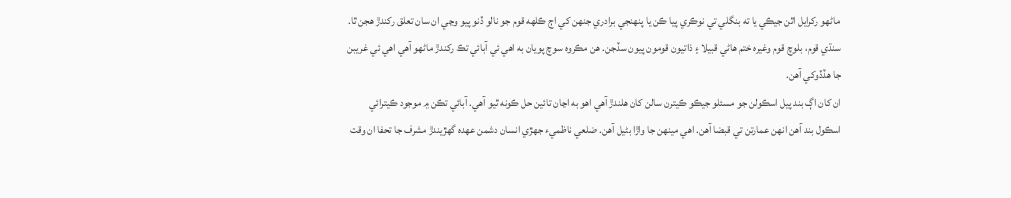ماڻهو رکرايل اٿن جيڪي يا ته بنگلي تي نوڪري پيا ڪن يا پنهنجي برادري جنهن کي اڄ ڪلهه قوم جو نالو ڏنو پيو وڃي ان سان تعلق رکندڙ هجن ٿا. سنڌي قوم، بلوچ قوم وغيره ختم هاڻي قبيلا ۽ ذاتيون قومون پيون سڏجن. هن مڪروه سوچ پويان به اهي ئي آبائي تڪ رکندڙ ماڻهو آهي اهي ئي غريبن جا هڏڏوکي آهن.
ان کان اڳ بند پيل اسڪولن جو مسئلو جيڪو ڪيترن سالن کان هلندڙ آهي اهو به اڃان تائين حل ڪونه ٿيو آهي. آبائي تڪن ۾ موجود ڪيترائي اسڪول بند آهن انهن عمارتن تي قبضا آهن. اهي مينهن جا واڙا بڻيل آهن. ضلعي ناظميء جهڙي انسان دشمن عهده گهڙيندڙ مشرف جا تحفا ان وقت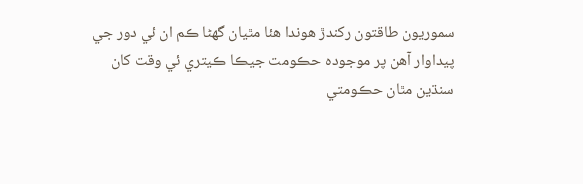سموريون طاقتون رکندڙ هوندا هئا مٿيان گهڻا ڪم ان ئي دور جي پيداوار آهن پر موجوده حڪومت جيڪا ڪيتري ئي وقت کان سنڌين مٿان حڪومتي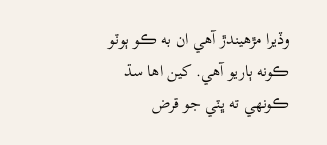وڏيرا مڙهيندڙ آهي ان به ڪو ٻوٽو ڪونه ٻاريو آهي. کين اها سڌ ڪونهي ته ڀٽي جو قرض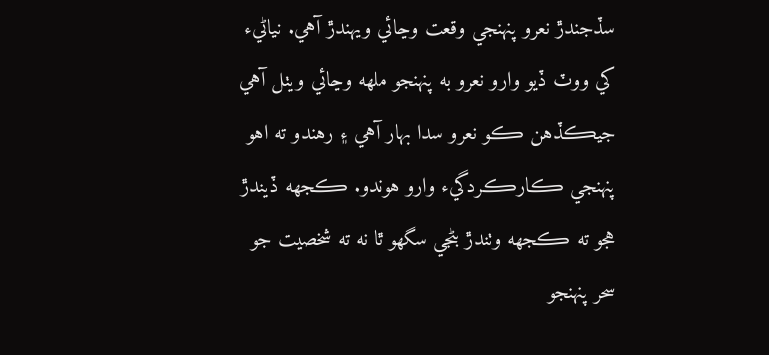سڏجندڙ نعرو پنهنجي وقعت وڃائي ويهندڙ آهي. نياڻيء کي ووٽ ڏيو وارو نعرو به پنهنجو ملهه وڃائي ويٺل آهي جيڪڏهن ڪو نعرو سدا بهار آهي ۽ رهندو ته اهو پنهنجي ڪارڪردگيء وارو هوندو. ڪجهه ڏيندڙ هجو ته ڪجهه وٺندڙ بڻجي سگهو ٿا نه ته شخصيت جو سحر پنهنجو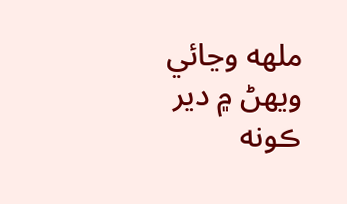ملهه وڃائي ويهڻ ۾ دير ڪونه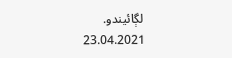لڳائيندو.
23.04.2021